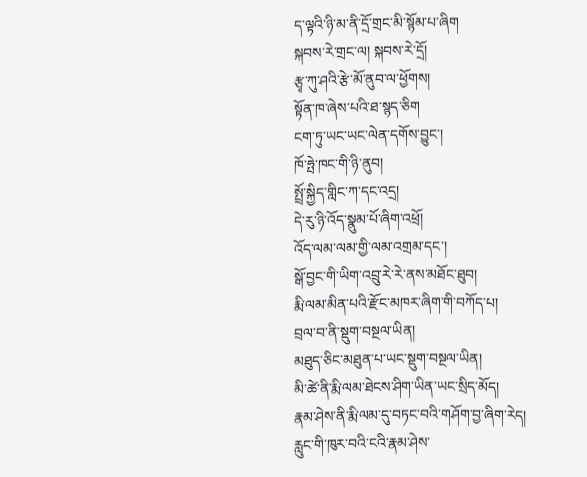ད་ལྟའི་ཉི་མ་ནི་དྲོ་གྲང་མི་སྙོམ་པ་ཞིག
སྐབས་རེ་གྲང་ལ། སྐབས་རེ་དྲོ།
རྩྭ་ཀུ་ཤའི་རྩེ་མོ་ནུབ་ལ་ཕྱོགས།
སྟོན་ཁ་ཞེས་པའི་ཐ་སྙད་ཅིག
ངག་ཏུ་ཡང་ཡང་ལེན་དགོས་བྱུང་།
ཁོ་ཧྤེ་ཁང་གི་ཉི་ནུབ།
སྤྲོ་སྐྱིད་གླིང་ཀ་དང་འདྲ།
དེ་རུ་ཉི་འོད་སྣུམ་པོ་ཞིག་འཕྲོ།
འོད་ལམ་ལམ་གྱི་ལམ་འགྲམ་དང་།
སྒོ་བྱང་གི་ཡིག་འབྲུ་རེ་རེ་ནས་མཐོང་ཐུབ།
རྨི་ལམ་མིན་པའི་རྫོང་མཁར་ཞིག་གི་བཀོད་པ།
བྲལ་བ་ནི་སྡུག་བསྔལ་ཡིན།
མཐུད་ཅིང་མཐུན་པ་ཡང་སྡུག་བསྔལ་ཡིན།
མི་ཚེ་ནི་རྨི་ལམ་ཐེངས་ཤིག་ཡིན་ཡང་སྲིད་མོད།
རྣམ་ཤེས་ནི་རྨི་ལམ་དུ་བཏང་བའི་གཤོག་བྱ་ཞིག་རེད།
རླུང་གི་ཁུར་བའི་ངའི་རྣམ་ཤེས་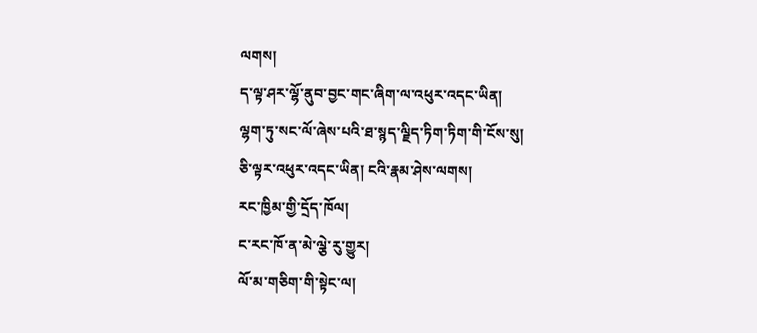ལགས།
ད་ལྟ་ཤར་ལྷོ་ནུབ་བྱང་གང་ཞིག་ལ་འཕུར་འདང་ཡིན།
ལྷག་ཏུ་སང་ལོ་ཞེས་པའི་ཐ་སྙད་ལྗིད་ཏིག་ཏིག་གི་ངོས་སུ།
ཅི་ལྟར་འཕུར་འདང་ཡིན། ངའི་རྣམ་ཤེས་ལགས།
རང་ཁྱིམ་གྱི་དྲོད་ཁོལ།
ང་རང་ཁོ་ན་མེ་ལྕེ་རུ་གྱུར།
ལོ་མ་གཅིག་གི་སྟེང་ལ།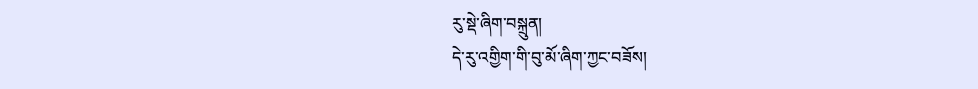རུ་སྡེ་ཞིག་བསྐྲུན།
དེ་རུ་འགྱིག་གི་བུ་མོ་ཞིག་ཀྱང་བཟོས།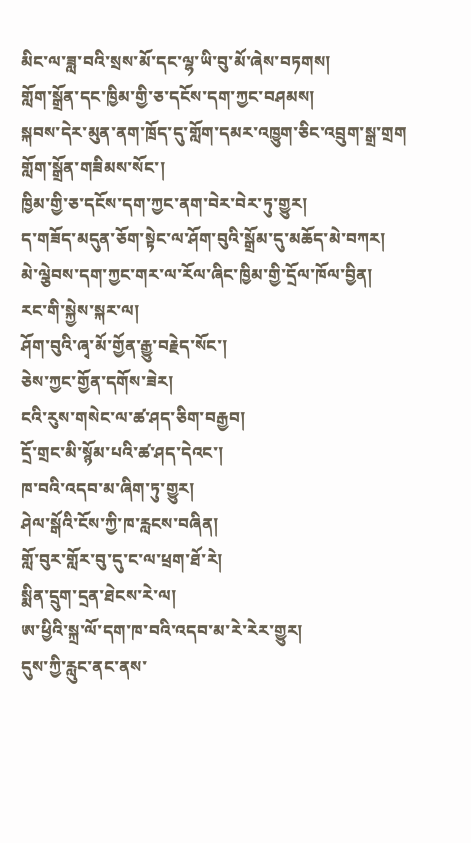མིང་ལ་ཟླ་བའི་སྲས་མོ་དང་ལྷ་ཡི་བུ་མོ་ཞེས་བཏགས།
གློག་སྒྲོན་དང་ཁྱིམ་གྱི་ཅ་དངོས་དག་ཀྱང་བཤམས།
སྐབས་དེར་མུན་ནག་ཁྲོད་དུ་གློག་དམར་འཁྱུག་ཅིང་འབྲུག་སྒྲ་གྲག
གློག་སྒྲོན་གཟིམས་སོང་།
ཁྱིམ་གྱི་ཅ་དངོས་དག་ཀྱང་ནག་བེར་བེར་ཏུ་གྱུར།
ད་གཟོད་མདུན་ཅོག་སྟེང་ལ་ཤོག་བུའི་སྒྲོམ་དུ་མཆོད་མེ་བཀར།
མེ་ལྕེབས་དག་ཀྱང་གར་ལ་རོལ་ཞིང་ཁྱིམ་གྱི་དྲོལ་ཁོལ་བྱིན།
རང་གི་སྐྱེས་སྐར་ལ།
ཤོག་བུའི་ཞྭ་མོ་གྱོན་རྒྱུ་བརྗེད་སོང་།
ཅེས་ཀྱང་གྱོན་དགོས་ཟེར།
ངའི་རུས་གསེང་ལ་ཚ་ཤད་ཅིག་བརྒྱབ།
དྲོ་གྲང་མི་སྙོམ་པའི་ཚ་ཤད་དེའང་།
ཁ་བའི་འདབ་མ་ཞིག་ཏུ་གྱུར།
ཤེལ་སྒོའི་ངོས་ཀྱི་ཁ་རླངས་བཞིན།
གློ་བུར་གློར་བུ་དུ་ང་ལ་ཕྲག་ཐོ་རེ།
སྨིན་དྲུག་དྲན་ཐེངས་རེ་ལ།
ཨ་ཕྱིའི་སྐྲ་ལོ་དག་ཁ་བའི་འདབ་མ་རེ་རེར་གྱུར།
དུས་ཀྱི་རླུང་ནང་ནས་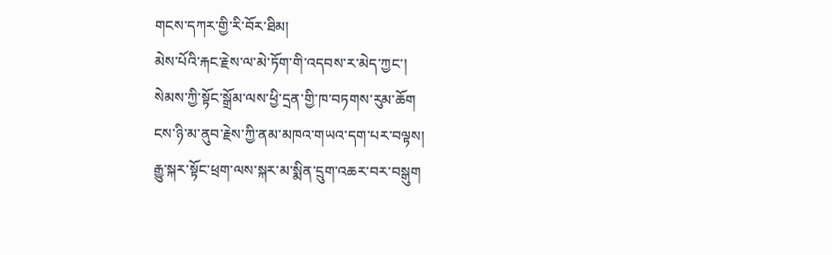གངས་དཀར་གྱི་རི་བོར་ཐིམ།
མེས་པོའི་རྐང་རྗེས་ལ་མེ་ཏོག་གི་འདབས་ར་མེད་ཀྱང་།
སེམས་ཀྱི་སྟོང་སྒྲོམ་ལས་ཕྱི་དྲན་གྱི་ཁ་བཏགས་རུམ་ཆོག
ངས་ཉི་མ་ནུབ་རྗེས་ཀྱི་ནམ་མཁའ་གཡའ་དག་པར་བལྟས།
རྒྱུ་སྐར་སྟོང་ཕྲག་ལས་སྐར་མ་སྨིན་དྲུག་འཆར་བར་བསྒུག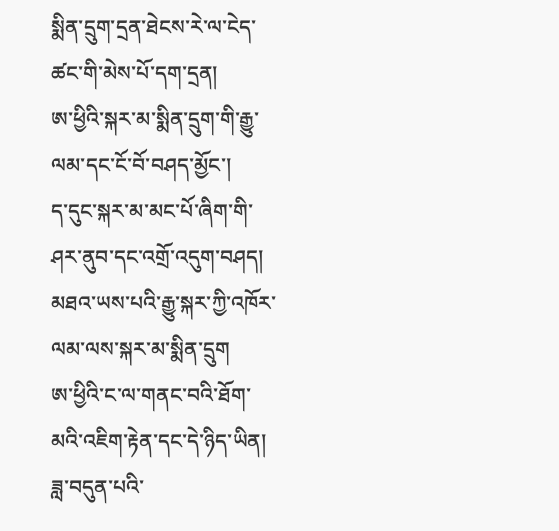སྨིན་དྲུག་དྲན་ཐེངས་རེ་ལ་ངེད་ཚང་གི་མེས་པོ་དག་དྲན།
ཨ་ཕྱིའི་སྐར་མ་སྨིན་དྲུག་གི་རྒྱུ་ལམ་དང་ངོ་བོ་བཤད་མྱོང་།
ད་དུང་སྐར་མ་མང་པོ་ཞིག་གི་ཤར་ནུབ་དང་འགྲོ་འདུག་བཤད།
མཐའ་ཡས་པའི་རྒྱུ་སྐར་ཀྱི་འཁོར་ལམ་ལས་སྐར་མ་སྨིན་དྲུག
ཨ་ཕྱིའི་ང་ལ་གནང་བའི་ཐོག་མའི་འཇིག་རྟེན་དང་དེ་ཉིད་ཡིན།
ཟླ་བདུན་པའི་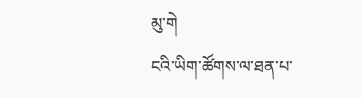མུ་གེ
ངའི་ཡིག་ཚོགས་ལ་ཐན་པ་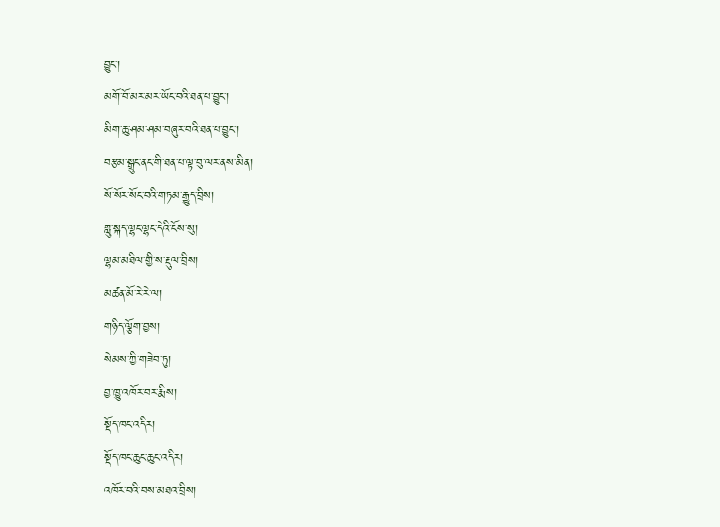བྱུང་།
མགོ་བོ་མར་མར་ཡོང་བའི་ཐན་པ་བྱུང་།
མིག་ཆུ་ཤམ་ཤམ་བཞུར་བའི་ཐན་པ་བྱུང་།
བརྩམ་སྒྲུང་ནང་གི་ཐན་པ་ལྟ་བུ་ལར་ནས་མིན།
སོ་སོར་སོང་བའི་གཏམ་རྒྱུད་བྲིས།
གླུ་སྐད་ལྷང་ལྷང་དེའི་ངོས་སུ།
ལྷམ་མཐིལ་གྱི་ས་རྡུལ་བྲིས།
མཚན་མོ་རེ་རེ་ལ།
གཉིད་ལྕོག་བྱས།
སེམས་ཀྱི་གཟེབ་ཏུ།
བྱ་ཁྱུ་འཁོར་བར་རྨིས།
སྡོད་ཁང་འདིར།
སྡོད་ཁང་ཆུང་ཆུང་འདིར།
འཁོར་བའི་བས་མཐའ་བྲིས།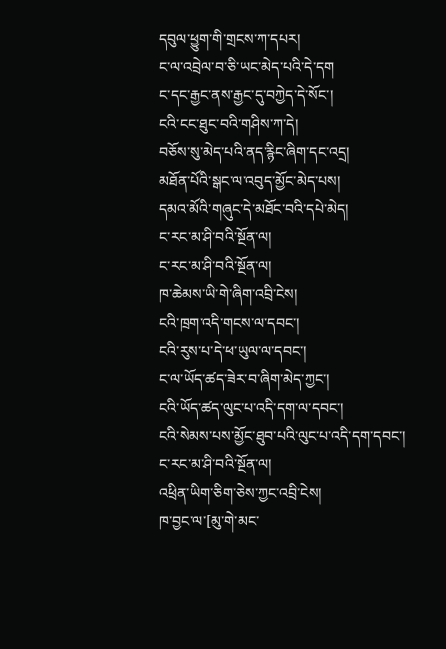དབུལ་ཕྱུག་གི་གྲངས་ཀ་དཔར།
ང་ལ་འབྲེལ་བ་ཅི་ཡང་མེད་པའི་དེ་དག
ང་དང་རྒྱང་ནས་རྒྱང་དུ་བཀྱེད་དེ་སོང་།
ངའི་ངང་ཐུང་བའི་གཤིས་ཀ་དེ།
བཅོས་སུ་མེད་པའི་ནད་རྙིང་ཞིག་དང་འདྲ།
མཐོན་པོའི་སྒང་ལ་འབུད་མྱོང་མེད་པས།
དམའ་མོའི་གཞུང་དེ་མཐོང་བའི་དཔེ་མེད།
ང་རང་མ་ཤི་བའི་སྔོན་ལ།
ང་རང་མ་ཤི་བའི་སྔོན་ལ།
ཁ་ཆེམས་ཡི་གེ་ཞིག་འབྲི་ངེས།
ངའི་ཁྲག་འདི་གངས་ལ་དབང་།
ངའི་རུས་པ་དེ་ཕ་ཡུལ་ལ་དབང་།
ང་ལ་ཡོད་ཚད་ཟེར་བ་ཞིག་མེད་ཀྱང་།
ངའི་ཡོད་ཚད་ལུང་པ་འདི་དག་ལ་དབང་།
ངའི་སེམས་པས་མྱོང་ཐུབ་པའི་ལུང་པ་འདི་དག་དབང་།
ང་རང་མ་ཤི་བའི་སྔོན་ལ།
འཕྲིན་ཡིག་ཅིག་ཅེས་ཀྱང་འབྲི་ངེས།
ཁ་བྱང་ལ་[མུ་གེ་མང་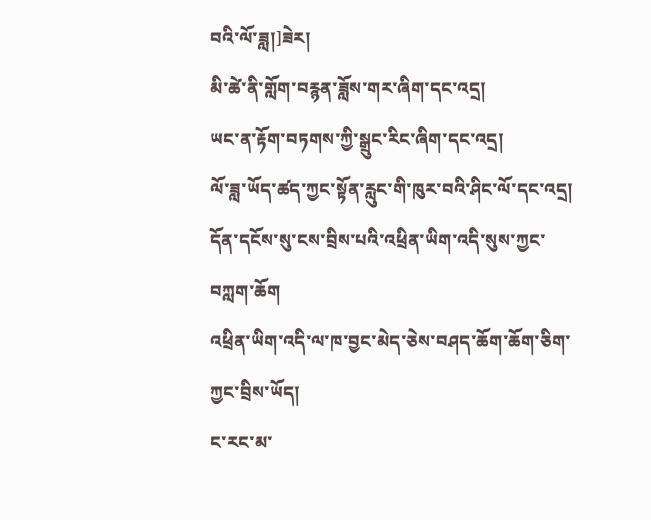བའི་ལོ་ཟླ།]ཟེར།
མི་ཚེ་ནི་གློག་བརྙན་ཟློས་གར་ཞིག་དང་འདྲ།
ཡང་ན་རྟོག་བཏགས་ཀྱི་སྒྲུང་རིང་ཞིག་དང་འདྲ།
ལོ་ཟླ་ཡོད་ཚད་ཀྱང་སྟོན་རླུང་གི་ཁུར་བའི་ཤིང་ལོ་དང་འདྲ།
དོན་དངོས་སུ་ངས་བྲིས་པའི་འཕྲིན་ཡིག་འདི་སུས་ཀྱང་བཀླག་ཆོག
འཕྲིན་ཡིག་འདི་ལ་ཁ་བྱང་མེད་ཅེས་བཤད་ཆོག་ཆོག་ཅིག་ཀྱང་བྲིས་ཡོད།
ང་རང་མ་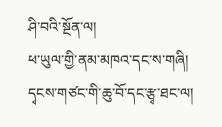ཤི་བའི་སྔོན་ལ།
ཕ་ཡུལ་གྱི་ནམ་མཁའ་དང་ས་གཞི།
དྭངས་གཙང་གི་ཆུ་བོ་དང་རྩྭ་ཐང་ལ།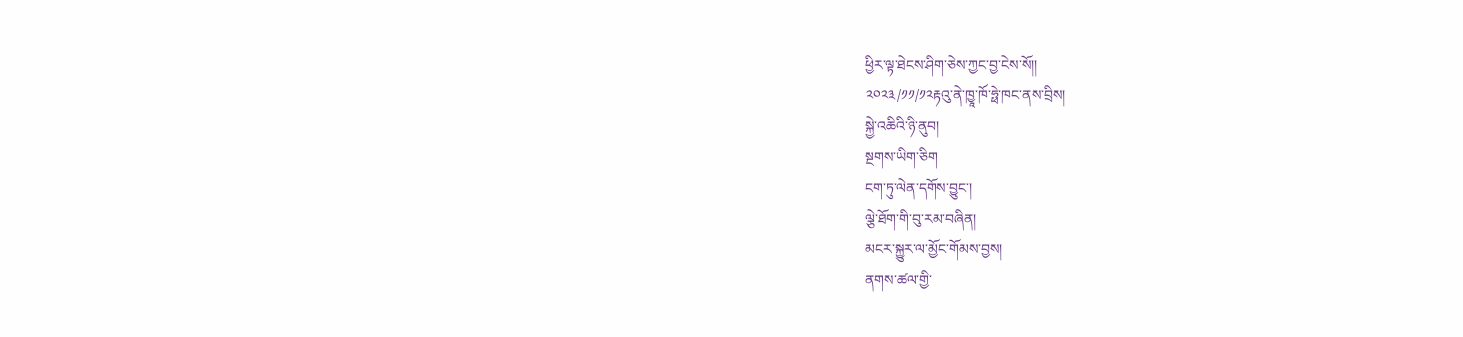ཕྱིར་ལྟ་ཐེངས་ཤིག་ཅེས་ཀྱང་བྱ་ངེས་སོ།།
༢༠༢༣/༡༡/༡༢རྟའུ་ནེ་ཁྱཱ་ཁོ་ཧྥེ་ཁང་ནས་བྲིས།
སྐྱེ་འཆིའི་ཉི་ནུབ།
སྔགས་ཡིག་ཅིག
ངག་ཏུ་ལེན་དགོས་བྱུང་།
ལྕེ་ཐོག་གི་བུ་རམ་བཞིན།
མངར་སྐྱུར་ལ་མྱོང་གོམས་བྱས།
ནགས་ཚལ་གྱི་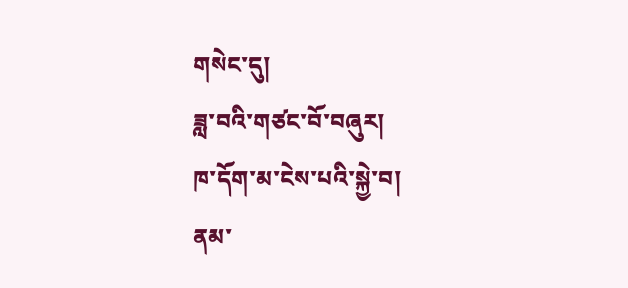གསེང་དུ།
ཟླ་བའི་གཙང་བོ་བཞུར།
ཁ་དོག་མ་ངེས་པའི་སྐྱེ་བ།
ནམ་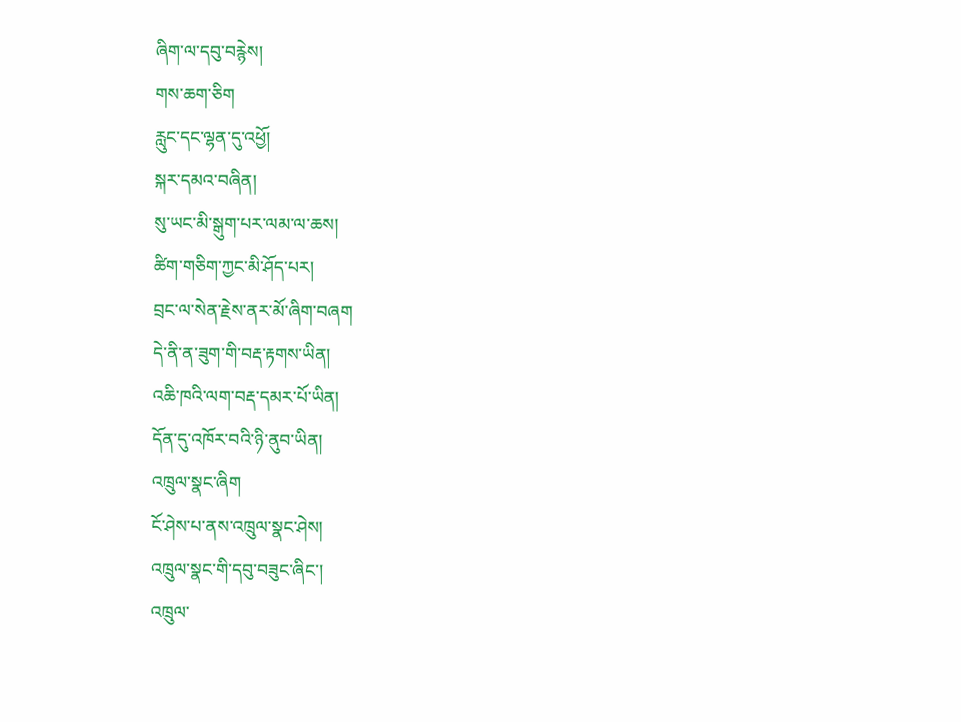ཞིག་ལ་དབུ་བརྙེས།
གས་ཆག་ཅིག
རླུང་དང་ལྷན་དུ་འཕྱོ།
སྐར་དམའ་བཞིན།
སུ་ཡང་མི་སྒུག་པར་ལམ་ལ་ཆས།
ཚིག་གཅིག་ཀྱང་མི་ཤོད་པར།
བྲང་ལ་སེན་རྗེས་ནར་མོ་ཞིག་བཞག
དེ་ནི་ན་ཟུག་གི་བརྡ་རྟགས་ཡིན།
འཆི་ཁའི་ལག་བརྡ་དམར་པོ་ཡིན།
དོན་དུ་འཁོར་བའི་ཉི་ནུབ་ཡིན།
འཁྲུལ་སྣང་ཞིག
ངོ་ཤེས་པ་ནས་འཁྲུལ་སྣང་ཤེས།
འཁྲུལ་སྣང་གི་དབུ་བཟུང་ཞིང་།
འཁྲུལ་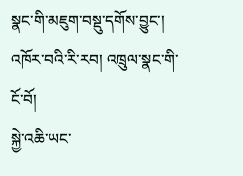སྣང་གི་མཇུག་བསྡུ་དགོས་བྱུང་།
འཁོར་བའི་རི་རབ། འཁྲུལ་སྣང་གི་ངོ་བོ།
སྐྱེ་འཆི་ཡང་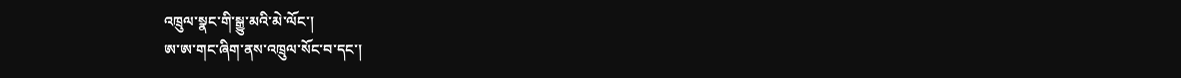འཁྲུལ་སྣང་གི་སྒྱུ་མའི་མེ་ལོང་།
ཨ་ཨ་གང་ཞིག་ནས་འཁྲུལ་སོང་བ་དང་།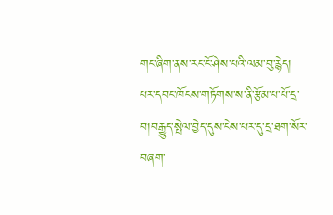གང་ཞིག་ནས་རང་ངོ་ཤེས་པའི་ལམ་བུ་རྙེད།
པར་དབང་ཁོངས་གཏོགས་ས་ནི་རྩོམ་པ་པོ་དྲ་བ།བརྒྱུད་སྤེལ་བྱེད་དུས་ངེས་པར་དུ་དྲ་ཐག་སོར་བཞག་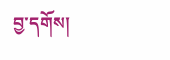བྱ་དགོས།